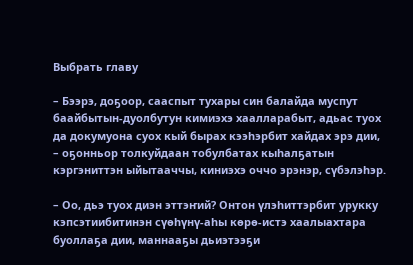Выбрать главу

– Бээрэ, доҕоор, сааспыт тухары син балайда муспут баайбытын-дуолбутун кимиэхэ хаалларабыт, адьас туох да докумуона суох кый бырах кээһэрбит хайдах эрэ дии, – оҕонньор толкуйдаан тобулбатах кыһалҕатын кэргэниттэн ыйытааччы, киниэхэ оччо эрэнэр, сүбэлэһэр.

– Оо, дьэ туох диэн эттэҥий? Онтон үлэһиттэрбит урукку кэпсэтиибитинэн сүөһүнү-аһы көрө-истэ хаалыахтара буоллаҕа дии, маннааҕы дьиэтээҕи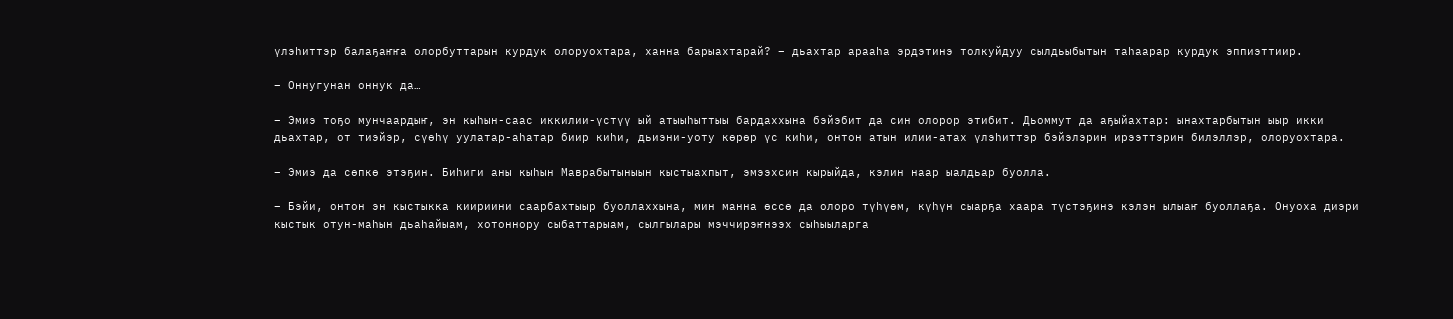үлэһиттэр балаҕаҥҥа олорбуттарын курдук олоруохтара, ханна барыахтарай? – дьахтар арааһа эрдэтинэ толкуйдуу сылдьыбытын таһаарар курдук эппиэттиир.

– Оннугунан оннук да…

– Эмиэ тоҕо мунчаардыҥ, эн кыһын-саас иккилии-үстүү ый атыыһыттыы бардаххына бэйэбит да син олорор этибит. Дьоммут да аҕыйахтар: ынахтарбытын ыыр икки дьахтар, от тиэйэр, сүөһү уулатар-аһатар биир киһи, дьиэни-уоту көрөр үс киһи, онтон атын илии-атах үлэһиттэр бэйэлэрин ирээттэрин билэллэр, олоруохтара.

– Эмиэ да сөпкө этэҕин. Биһиги аны кыһын Маврабытыныын кыстыахпыт, эмээхсин кырыйда, кэлин наар ыалдьар буолла.

– Бэйи, онтон эн кыстыкка киириини саарбахтыыр буоллаххына, мин манна өссө да олоро түһүөм, күһүн сыарҕа хаара түстэҕинэ кэлэн ылыаҥ буоллаҕа. Онуоха диэри кыстык отун-маһын дьаһайыам, хотоннору сыбаттарыам, сылгылары мэччирэҥнээх сыһыыларга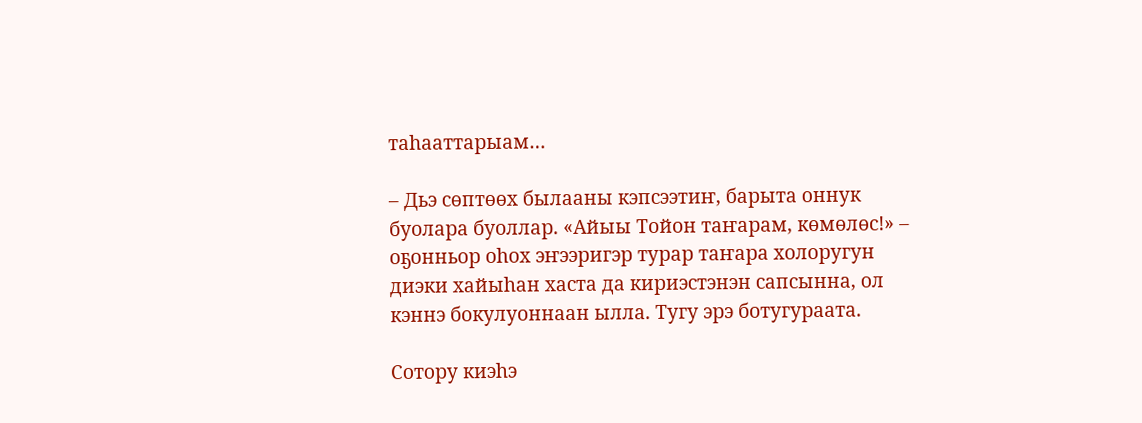таһааттарыам…

– Дьэ сөптөөх былааны кэпсээтиҥ, барыта оннук буолара буоллар. «Айыы Тойон таҥарам, көмөлөс!» – оҕонньор оһох эҥээригэр турар таҥара холоругун диэки хайыһан хаста да кириэстэнэн сапсынна, ол кэннэ бокулуоннаан ылла. Тугу эрэ ботугураата.

Сотору киэһэ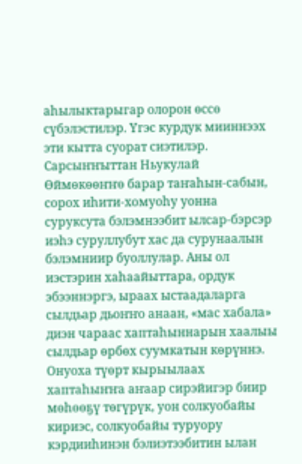аһылыктарыгар олорон өссө сүбэлэстилэр. Үгэс курдук мииннээх эти кытта суорат сиэтилэр. Сарсыҥҥыттан Ньукулай Өймөкөөҥҥө барар таҥаһын-сабын, сорох иһити-хомуоһу уонна суруксута бэлэмнээбит ылсар-бэрсэр иэһэ суруллубут хас да сурунаалын бэлэмниир буоллулар. Аны ол иэстэрин хаһаайыттара, ордук эбээннэргэ, ыраах ыстаадаларга сылдьар дьоҥҥо анаан, «мас хабала» диэн чараас хаптаһыннарын хаалыы сылдьар өрбөх суумкатын көрүннэ. Онуоха түөрт кырыылаах хаптаһыҥҥа аҥаар сирэйигэр биир мөһөөҕү төгүрүк, уон солкуобайы кириэс, солкуобайы туруору кэрдииһинэн бэлиэтээбитин ылан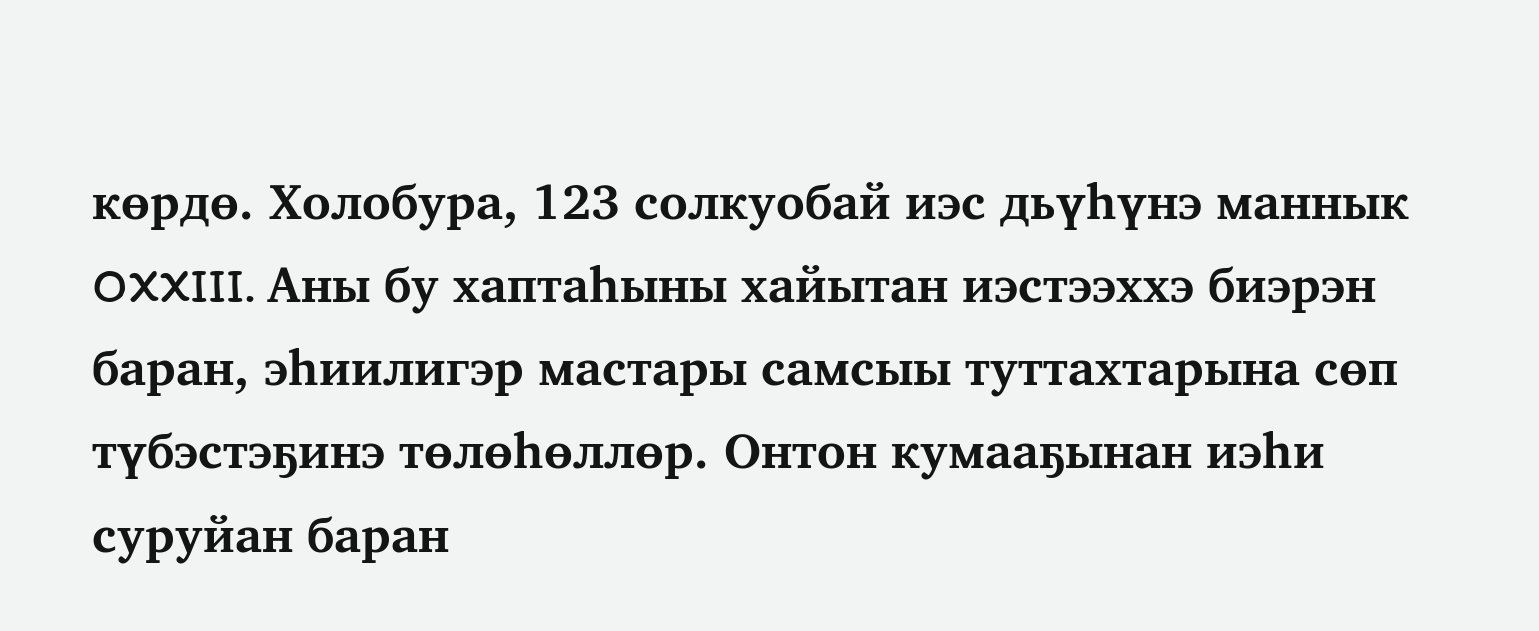көрдө. Холобура, 123 солкуобай иэс дьүһүнэ маннык OXXIII. Аны бу хаптаһыны хайытан иэстээххэ биэрэн баран, эһиилигэр мастары самсыы туттахтарына сөп түбэстэҕинэ төлөһөллөр. Онтон кумааҕынан иэһи суруйан баран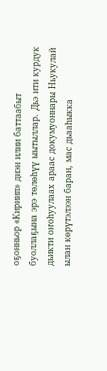оҕонньор «Кириип» диэн илии баттаабыт буоллаҕына эрэ төлөһүү ыытыллар. Дьэ ити курдук дьикти оҥоһуулаах араас докумуоннары Ньукулай ылан көрүтэлээн баран, мас дьааһыкка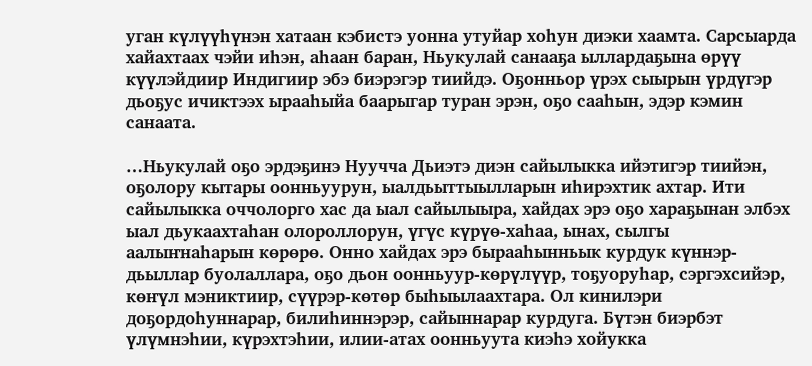уган күлүүһүнэн хатаан кэбистэ уонна утуйар хоһун диэки хаамта. Сарсыарда хайахтаах чэйи иһэн, аһаан баран, Ньукулай санааҕа ыллардаҕына өрүү күүлэйдиир Индигиир эбэ биэрэгэр тиийдэ. Оҕонньор үрэх сыырын үрдүгэр дьоҕус ичиктээх ырааһыйа баарыгар туран эрэн, оҕо сааһын, эдэр кэмин санаата.

…Ньукулай оҕо эрдэҕинэ Нуучча Дьиэтэ диэн сайылыкка ийэтигэр тиийэн, оҕолору кытары оонньуурун, ыалдьыттыылларын иһирэхтик ахтар. Ити сайылыкка оччолорго хас да ыал сайылыыра, хайдах эрэ оҕо хараҕынан элбэх ыал дьукаахтаһан олороллорун, үгүс күрүө-хаһаа, ынах, сылгы аалыҥнаһарын көрөрө. Онно хайдах эрэ бырааһынньык курдук күннэр-дьыллар буолаллара, оҕо дьон оонньуур-көрүлүүр, тоҕуоруһар, сэргэхсийэр, көҥүл мэниктиир, сүүрэр-көтөр быһыылаахтара. Ол кинилэри доҕордоһуннарар, билиһиннэрэр, сайыннарар курдуга. Бүтэн биэрбэт үлүмнэһии, күрэхтэһии, илии-атах оонньуута киэһэ хойукка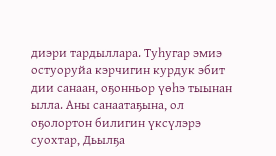диэри тардыллара. Туһугар эмиэ остуоруйа кэрчигин курдук эбит дии санаан, оҕонньор үөһэ тыынан ылла. Аны санаатаҕына, ол оҕолортон билигин үксүлэрэ суохтар, Дьылҕа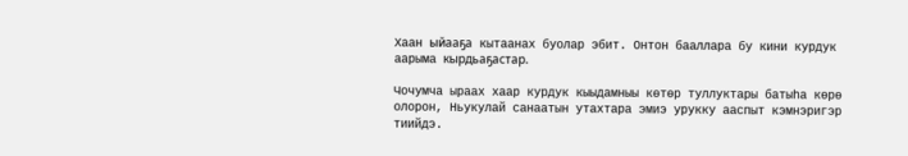Хаан ыйааҕа кытаанах буолар эбит. Онтон бааллара бу кини курдук аарыма кырдьаҕастар.

Чочумча ыраах хаар курдук кыыдамныы көтөр туллуктары батыһа көрө олорон, Ньукулай санаатын утахтара эмиэ урукку ааспыт кэмнэригэр тиийдэ.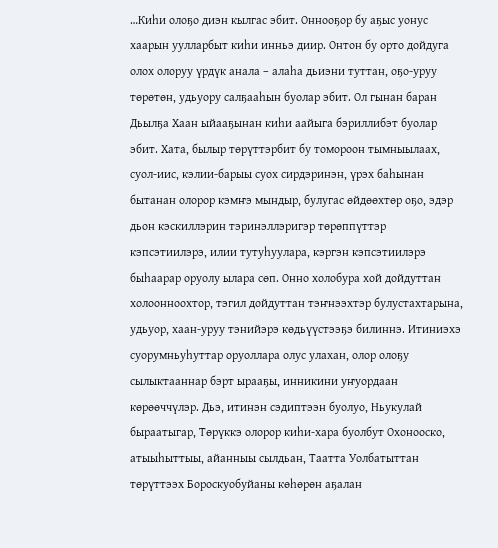…Киһи олоҕо диэн кылгас эбит. Оннооҕор бу аҕыс уонус хаарын уулларбыт киһи инньэ диир. Онтон бу орто дойдуга олох олоруу үрдүк анала – алаһа дьиэни туттан, оҕо-уруу төрөтөн, удьуору салҕааһын буолар эбит. Ол гынан баран Дьылҕа Хаан ыйааҕынан киһи аайыга бэриллибэт буолар эбит. Хата, былыр төрүттэрбит бу томороон тымныылаах, суол-иис, кэлии-барыы суох сирдэринэн, үрэх баһынан бытанан олорор кэмҥэ мындыр, булугас өйдөөхтөр оҕо, эдэр дьон кэскиллэрин тэринэллэригэр төрөппүттэр кэпсэтиилэрэ, илии тутуһуулара, кэргэн кэпсэтиилэрэ быһаарар оруолу ылара сөп. Онно холобура хой дойдуттан холоонноохтор, тэгил дойдуттан тэҥнээхтэр булустахтарына, удьуор, хаан-уруу тэнийэрэ көдьүүстээҕэ билиннэ. Итиниэхэ суорумньуһуттар оруоллара олус улахан, олор олоҕу сылыктааннар бэрт ырааҕы, инникини уҥуордаан көрөөччүлэр. Дьэ, итинэн сэдиптээн буолуо, Ньукулай быраатыгар, Төрүккэ олорор киһи-хара буолбут Охонооско, атыыһыттыы, айанныы сылдьан, Таатта Уолбатыттан төрүттээх Бороскуобуйаны көһөрөн аҕалан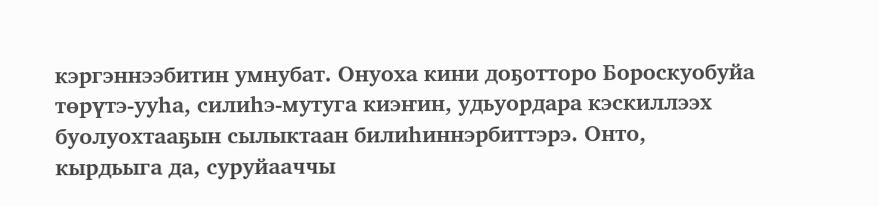кэргэннээбитин умнубат. Онуоха кини доҕотторо Бороскуобуйа төрүтэ-ууһа, силиһэ-мутуга киэҥин, удьуордара кэскиллээх буолуохтааҕын сылыктаан билиһиннэрбиттэрэ. Онто, кырдьыга да, суруйааччы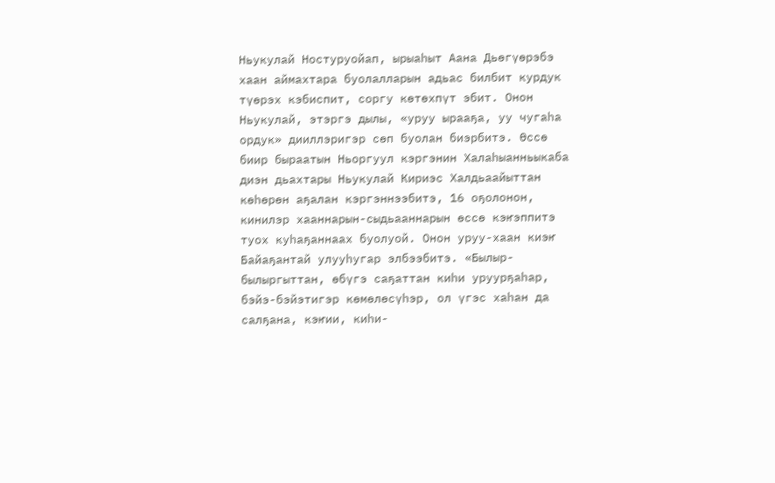Ньукулай Ностуруойап, ырыаһыт Аана Дьөгүөрэбэ хаан аймахтара буолалларын адьас билбит курдук түөрэх кэбиспит, соргу көтөхпүт эбит. Онон Ньукулай, этэргэ дылы, «уруу ырааҕа, уу чугаһа ордук» дииллэригэр сөп буолан биэрбитэ. Өссө биир быраатын Ньоргуул кэргэнин Халаһыанньыкаба диэн дьахтары Ньукулай Кириэс Халдьаайыттан көһөрөн аҕалан кэргэннээбитэ, 16 оҕолонон, кинилэр хааннарын-сыдьааннарын өссө кэҥэппитэ туох куһаҕаннаах буолуой. Онон уруу-хаан киэҥ Байаҕантай улууһугар элбээбитэ. «Былыр-былыргыттан, өбүгэ саҕаттан киһи уруурҕаһар, бэйэ-бэйэтигэр көмөлөсүһэр, ол үгэс хаһан да салҕана, кэҥии, киһи-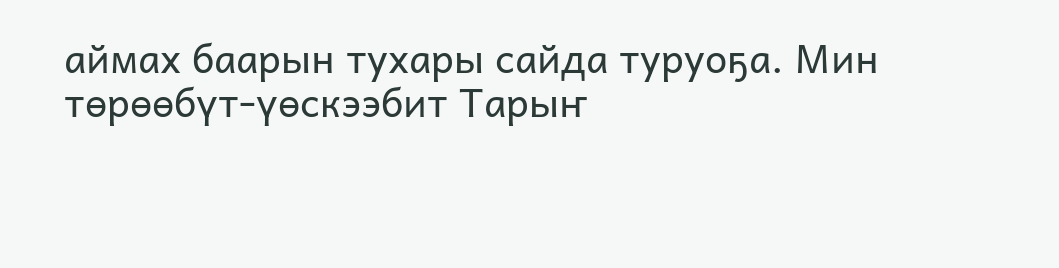аймах баарын тухары сайда туруоҕа. Мин төрөөбүт-үөскээбит Тарыҥ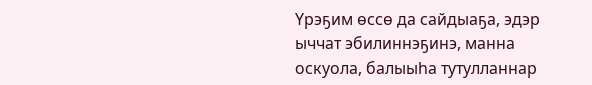Үрэҕим өссө да сайдыаҕа, эдэр ыччат эбилиннэҕинэ, манна оскуола, балыыһа тутулланнар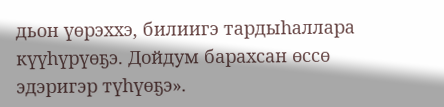дьон үөрэххэ, билиигэ тардыһаллара күүһүрүөҕэ. Дойдум барахсан өссө эдэригэр түһүөҕэ».